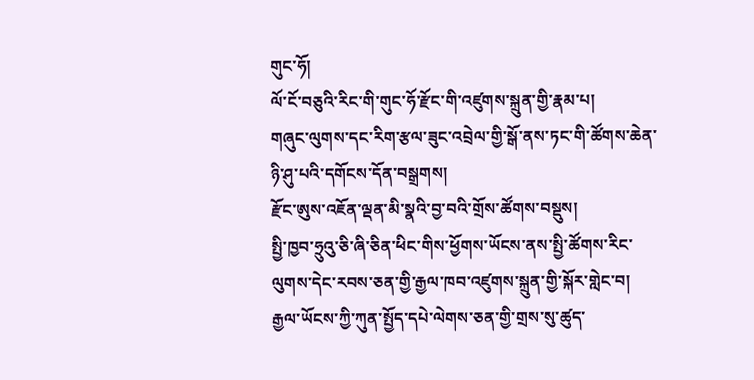གུང་ཧོ།
ལོ་ངོ་བཅུའི་རིང་གི་གུང་ཧོ་རྫོང་གི་འཛུགས་སྐྲུན་གྱི་རྣམ་པ།
གཞུང་ལུགས་དང་རིག་རྩལ་ཟུང་འབྲེལ་གྱི་སྒོ་ནས་ཏང་གི་ཚོགས་ཆེན་ཉི་ཤུ་པའི་དགོངས་དོན་བསྒྲགས།
རྫོང་ཨུས་འཇོན་ལྡན་མི་སྣའི་བྱ་བའི་གྲོས་ཚོགས་བསྡུས།
སྤྱི་ཁྱབ་ཧྲུའུ་ཅི་ཞི་ཅིན་ཕིང་གིས་ཕྱོགས་ཡོངས་ནས་སྤྱི་ཚོགས་རིང་ལུགས་དེང་རབས་ཅན་གྱི་རྒྱལ་ཁབ་འཛུགས་སྐྲུན་གྱི་སྐོར་གླེང་བ།
རྒྱལ་ཡོངས་ཀྱི་ཀུན་སྤྱོད་དཔེ་ལེགས་ཅན་གྱི་གྲས་སུ་ཚུད་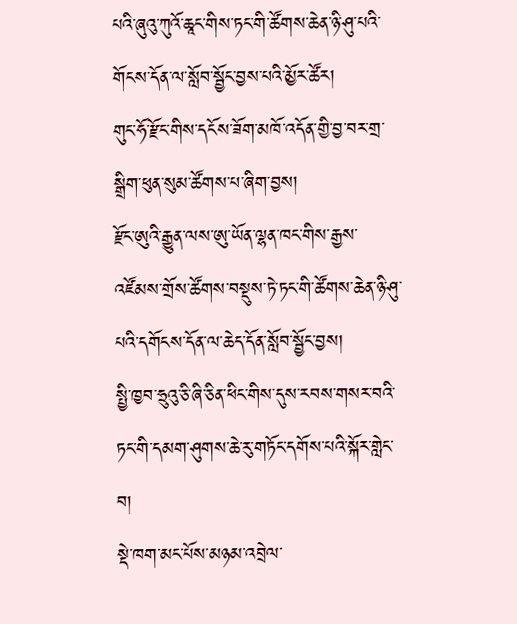པའི་ཞུའུ་ཀུའོ་ཆཱང་གིས་ཏང་གི་ཚོགས་ཆེན་ཉི་ཤུ་པའི་གོངས་དོན་ལ་སློབ་སྦྱོང་བྱས་པའི་མྱོར་ཚོར།
གུང་ཧོ་རྫོང་གིས་དངོས་ཟོག་མཁོ་འདོན་གྱི་བྱ་བར་གྲ་སྒྲིག་ཕུན་སུམ་ཚོགས་པ་ཞིག་བྱས།
རྫོང་ཨུའི་རྒྱུན་ལས་ཨུ་ཡོན་ལྷན་ཁང་གིས་རྒྱས་འཛོམས་གྲོས་ཚོགས་བསྡུས་ཏེ་ཏང་གི་ཚོགས་ཆེན་ཉི་ཤུ་པའི་དགོངས་དོན་ལ་ཆེད་དོན་སློབ་སྦྱོང་བྱས།
སྤྱི་ཁྱབ་ཧྲུའུ་ཅི་ཞི་ཅིན་ཕིང་གིས་དུས་རབས་གསར་བའི་ཏང་གི་དམག་ཤུགས་ཆེ་རུ་གཏོང་དགོས་པའི་སྐོར་གླེང་བ།
སྡེ་ཁག་མང་པོས་མཉམ་འབྲེལ་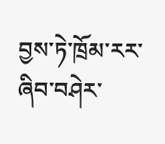བྱས་ཏེ་ཁྲོམ་རར་ཞིབ་བཤེར་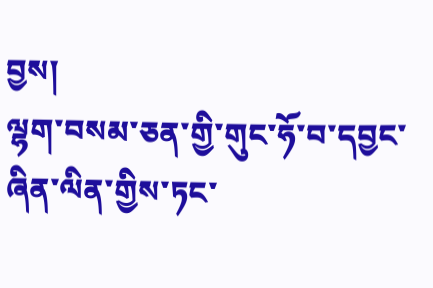བྱས།
ལྷག་བསམ་ཅན་གྱི་གུང་ཧོ་བ་དབྱང་ཞིན་ལིན་གྱིས་ཏང་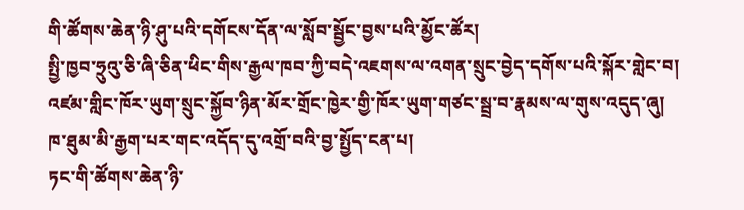གི་ཚོགས་ཆེན་ཉི་ཤུ་པའི་དགོངས་དོན་ལ་སློབ་སྦྱོང་བྱས་པའི་མྱོང་ཚོར།
སྤྱི་ཁྱབ་ཧྲུའུ་ཅི་ཞི་ཅིན་ཕིང་གིས་རྒྱལ་ཁབ་ཀྱི་བདེ་འཇགས་ལ་འགན་སྲུང་བྱེད་དགོས་པའི་སྐོར་གླེང་བ།
འཛམ་གླིང་ཁོར་ཡུག་སྲུང་སྐྱོབ་ཉིན་མོར་གྲོང་ཁྱེར་གྱི་ཁོར་ཡུག་གཙང་སྦྲ་བ་རྣམས་ལ་གུས་འདུད་ཞུ།
ཁ་ཐུམ་མི་རྒྱག་པར་གང་འདོད་དུ་འགྲོ་བའི་བྱ་སྤྱོད་ངན་པ།
ཏང་གི་ཚོགས་ཆེན་ཉི་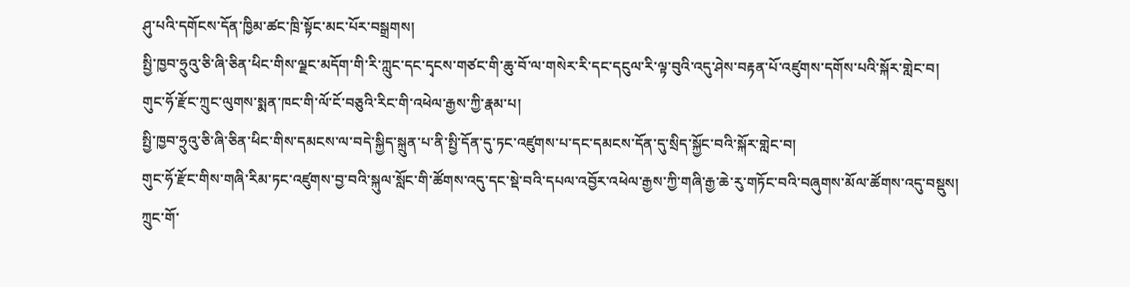ཤུ་པའི་དགོངས་དོན་ཁྱིམ་ཚང་ཁྲི་སྟོང་མང་པོར་བསྒྲགས།
སྤྱི་ཁྱབ་ཧྲུའུ་ཅི་ཞི་ཅིན་ཕིང་གིས་ལྗང་མདོག་གི་རི་ཀླུང་དང་དྭངས་གཙང་གི་ཆུ་བོ་ལ་གསེར་རི་དང་དངུལ་རི་ལྟ་བུའི་འདུ་ཤེས་བརྟན་པོ་འཛུགས་དགོས་པའི་སྐོར་གླེང་བ།
གུང་ཧོ་རྫོང་ཀྲུང་ལུགས་སྨན་ཁང་གི་ལོ་ངོ་བཅུའི་རིང་གི་འཕེལ་རྒྱས་ཀྱི་རྣམ་པ།
སྤྱི་ཁྱབ་ཧྲུའུ་ཅི་ཞི་ཅིན་ཕིང་གིས་དམངས་ལ་བདེ་སྐྱིད་སྐྲུན་པ་ནི་སྤྱི་དོན་དུ་ཏང་འཛུགས་པ་དང་དམངས་དོན་དུ་སྲིད་སྐྱོང་བའི་སྐོར་གླེང་བ།
གུང་ཧོ་རྫོང་གིས་གཞི་རིམ་ཏང་འཛུགས་བྱ་བའི་སྐུལ་སློང་གི་ཚོགས་འདུ་དང་སྡེ་བའི་དཔལ་འབྱོར་འཕེལ་རྒྱས་ཀྱི་གཞི་རྒྱ་ཆེ་རུ་གཏོང་བའི་བཞུགས་མོལ་ཚོགས་འདུ་བསྡུས།
ཀྲུང་གོ་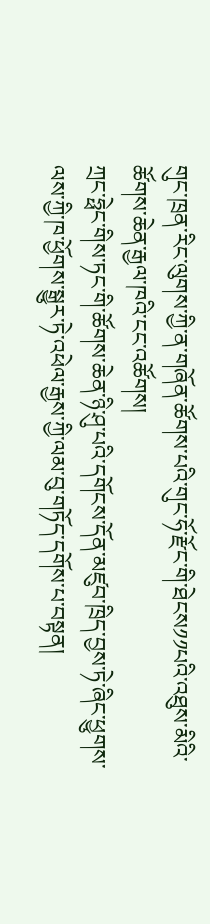གུང་ཁྲན་རིང་ལུགས་ཀྱི་ན་གཞོན་ཚོགས་པའི་གུང་ཧོ་རྫོང་གི་ཐེངས༡༡པའི་འཐུས་མིའི་ཚོགས་ཆེན་རྒྱལ་ཁའི་ངང་འཚོགས།
ཀྲང་ཧྥེང་གིས་ཏང་གི་ཚོགས་ཆེན་ཉི་ཤུ་པའི་དགོངས་དོན་མཛུབ་ཁྲིད་བྱས་ཏེ་ཞིང་ཕྱུགས་ལས་ཀྱི་ཁ་ཕྱོགས་སྒྱུར་ཏེ་འཕེལ་རྒྱས་ཀྱི་ལམ་བུ་གཏོད་དགོས་པ་བསྟན།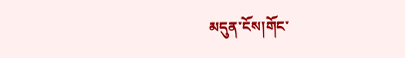མདུན་ངོས།གོང་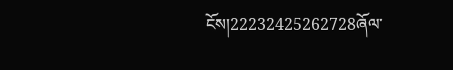ངོས།22232425262728ཞོལ་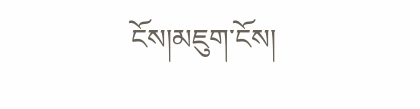ངོས།མཇུག་ངོས།